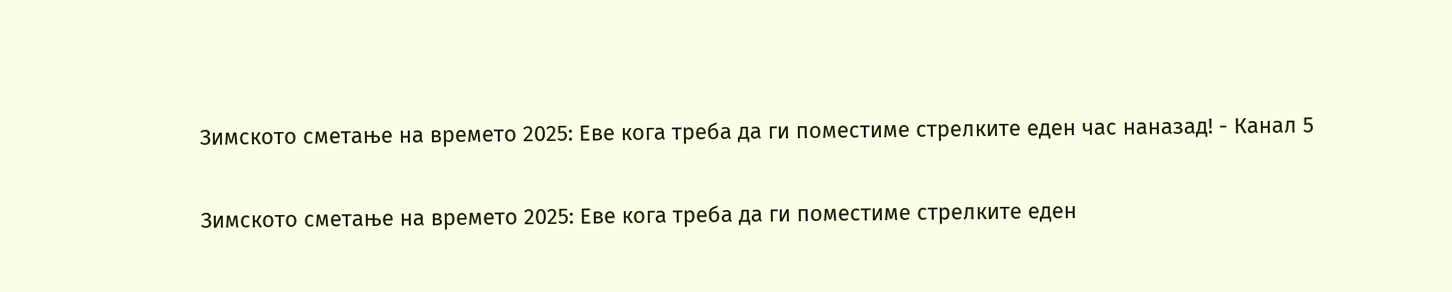Зимското сметање на времето 2025: Еве кога треба да ги поместиме стрелките еден час наназад! - Канал 5

Зимското сметање на времето 2025: Еве кога треба да ги поместиме стрелките еден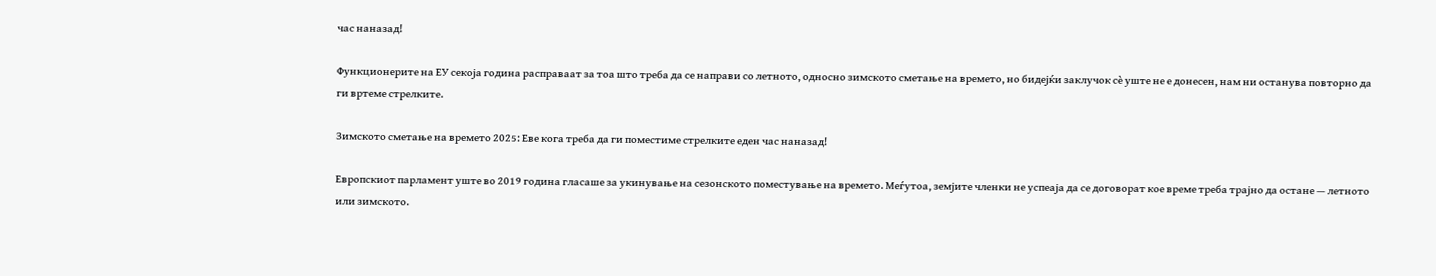час наназад!

Функционерите на ЕУ секоја година расправаат за тоа што треба да се направи со летното, односно зимското сметање на времето, но бидејќи заклучок сè уште не е донесен, нам ни останува повторно да ги вртеме стрелките.

Зимското сметање на времето 2025: Еве кога треба да ги поместиме стрелките еден час наназад!

Европскиот парламент уште во 2019 година гласаше за укинување на сезонското поместување на времето. Меѓутоа, земјите членки не успеаја да се договорат кое време треба трајно да остане — летното или зимското.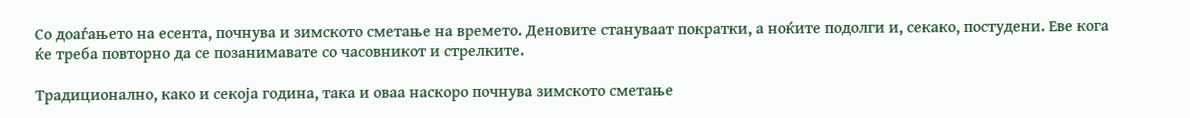Со доаѓањето на есента, почнува и зимското сметање на времето. Деновите стануваат пократки, а ноќите подолги и, секако, постудени. Еве кога ќе треба повторно да се позанимавате со часовникот и стрелките.

Традиционално, како и секоја година, така и оваа наскоро почнува зимското сметање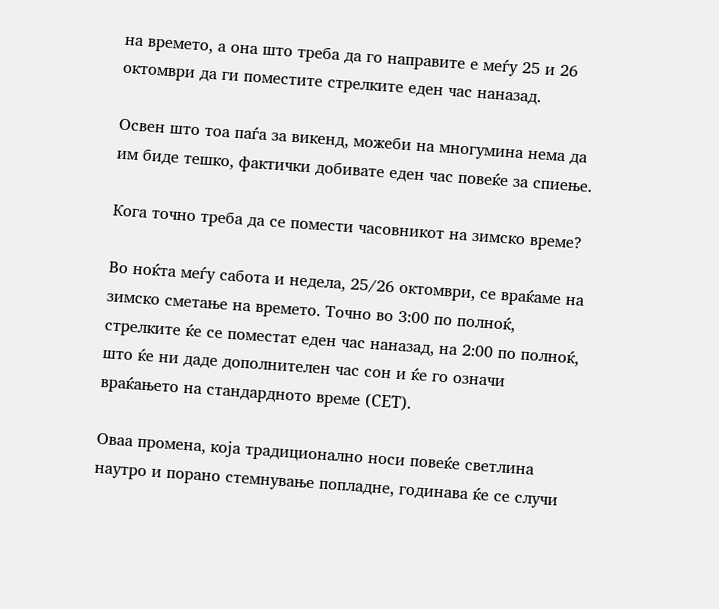на времето, а она што треба да го направите е меѓу 25 и 26 октомври да ги поместите стрелките еден час наназад.

Освен што тоа паѓа за викенд, можеби на многумина нема да им биде тешко, фактички добивате еден час повеќе за спиење.

Кога точно треба да се помести часовникот на зимско време?

Во ноќта меѓу сабота и недела, 25/26 октомври, се враќаме на зимско сметање на времето. Точно во 3:00 по полноќ, стрелките ќе се поместат еден час наназад, на 2:00 по полноќ, што ќе ни даде дополнителен час сон и ќе го означи враќањето на стандардното време (CET).

Оваа промена, која традиционално носи повеќе светлина наутро и порано стемнување попладне, годинава ќе се случи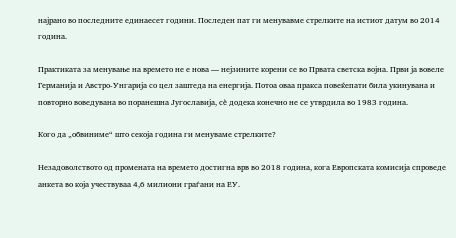најрано во последните единаесет години. Последен пат ги менувавме стрелките на истиот датум во 2014 година.

Практиката за менување на времето не е нова — нејзините корени се во Првата светска војна. Први ја вовеле Германија и Австро-Унгарија со цел заштеда на енергија. Потоа оваа пракса повеќепати била укинувана и повторно воведувана во поранешна Југославија, сè додека конечно не се утврдила во 1983 година.

Кого да „обвиниме“ што секоја година ги менуваме стрелките?

Незадоволството од промената на времето достигна врв во 2018 година, кога Европската комисија спроведе анкета во која учествуваа 4,6 милиони граѓани на ЕУ.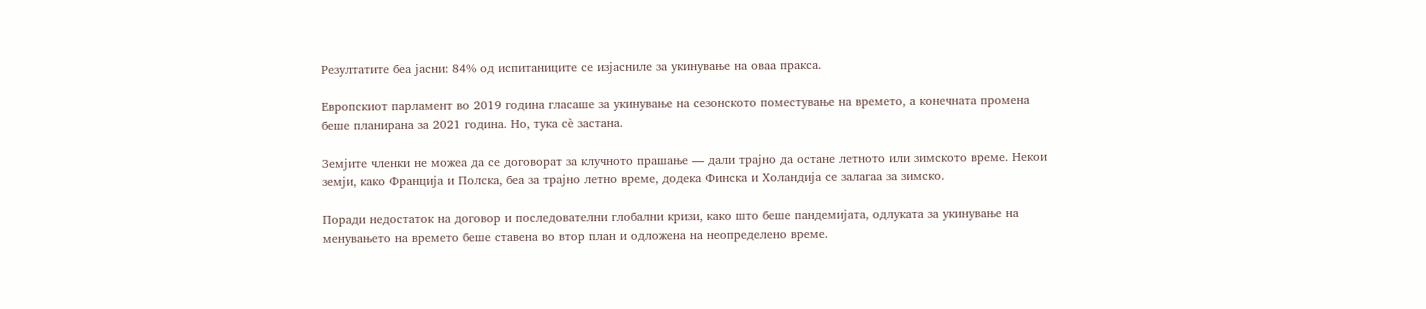Резултатите беа јасни: 84% од испитаниците се изјасниле за укинување на оваа пракса.

Европскиот парламент во 2019 година гласаше за укинување на сезонското поместување на времето, а конечната промена беше планирана за 2021 година. Но, тука сè застана.

Земјите членки не можеа да се договорат за клучното прашање — дали трајно да остане летното или зимското време. Некои земји, како Франција и Полска, беа за трајно летно време, додека Финска и Холандија се залагаа за зимско.

Поради недостаток на договор и последователни глобални кризи, како што беше пандемијата, одлуката за укинување на менувањето на времето беше ставена во втор план и одложена на неопределено време.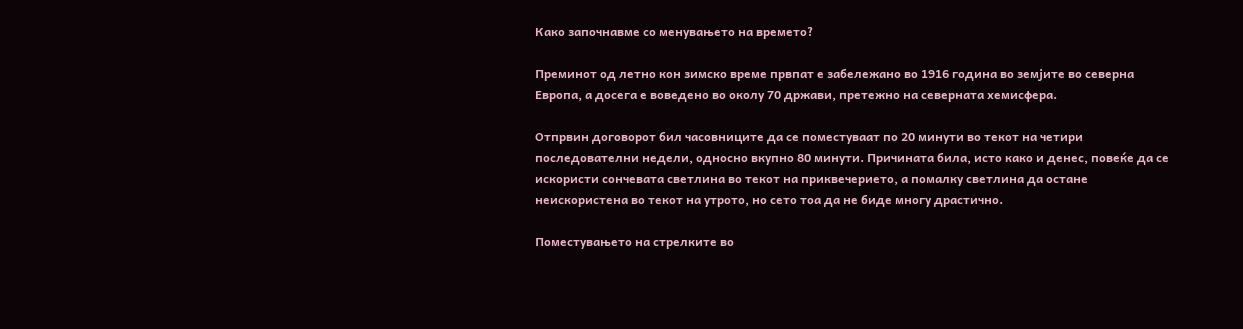Како започнавме со менувањето на времето?

Преминот од летно кон зимско време првпат е забележано во 1916 година во земјите во северна Европа, а досега е воведено во околу 70 држави, претежно на северната хемисфера.

Отпрвин договорот бил часовниците да се поместуваат по 20 минути во текот на четири последователни недели, односно вкупно 80 минути. Причината била, исто како и денес, повеќе да се искористи сончевата светлина во текот на приквечерието, а помалку светлина да остане неискористена во текот на утрото, но сето тоа да не биде многу драстично.

Поместувањето на стрелките во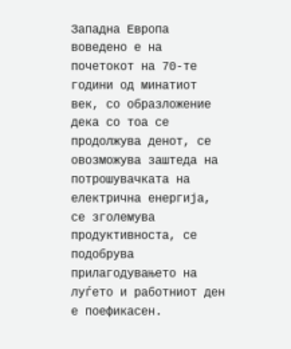Западна Европа воведено е на почетокот на 70-те години од минатиот век, со образложение дека со тоа се продолжува денот, се овозможува заштеда на потрошувачката на електрична енергија, се зголемува продуктивноста, се подобрува прилагодувањето на луѓето и работниот ден е поефикасен.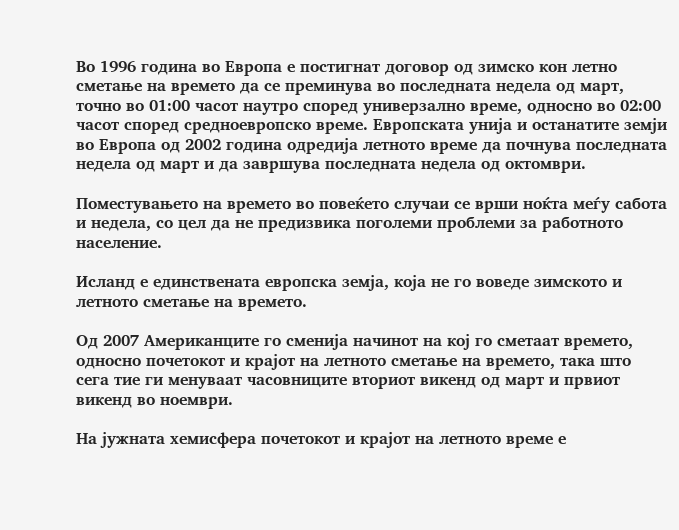Во 1996 година во Европа е постигнат договор од зимско кон летно сметање на времето да се преминува во последната недела од март, точно во 01:00 часот наутро според универзално време, односно во 02:00 часот според средноевропско време. Европската унија и останатите земји во Европа од 2002 година одредија летното време да почнува последната недела од март и да завршува последната недела од октомври.

Поместувањето на времето во повеќето случаи се врши ноќта меѓу сабота и недела, со цел да не предизвика поголеми проблеми за работното население.

Исланд е единствената европска земја, која не го воведе зимското и летното сметање на времето.

Од 2007 Американците го сменија начинот на кој го сметаат времето, односно почетокот и крајот на летното сметање на времето, така што сега тие ги менуваат часовниците вториот викенд од март и првиот викенд во ноември.

На јужната хемисфера почетокот и крајот на летното време е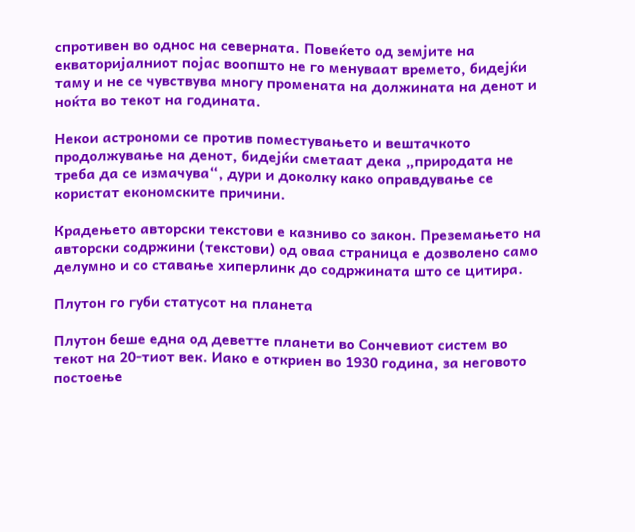спротивен во однос на северната. Повеќето од земјите на екваторијалниот појас воопшто не го менуваат времето, бидејќи таму и не се чувствува многу промената на должината на денот и ноќта во текот на годината.

Некои астрономи се против поместувањето и вештачкото продолжување на денот, бидејќи сметаат дека „природата не треба да се измачува“, дури и доколку како оправдување се користат економските причини.

Крадењето авторски текстови е казниво со закон. Преземањето на авторски содржини (текстови) од оваа страница е дозволено само делумно и со ставање хиперлинк до содржината што се цитира.

Плутон го губи статусот на планета

Плутон беше една од деветте планети во Сончевиот систем во текот на 20-тиот век. Иако е откриен во 1930 година, за неговото постоење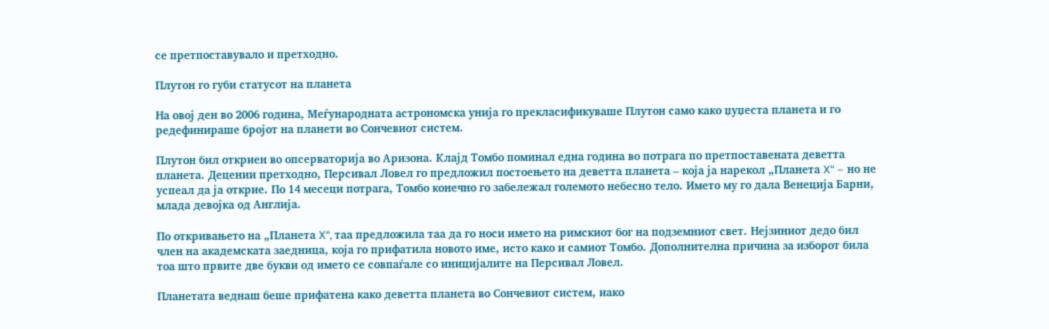се претпоставувало и претходно.

Плутон го губи статусот на планета

На овој ден во 2006 година, Меѓународната астрономска унија го прекласификуваше Плутон само како џуџеста планета и го редефинираше бројот на планети во Сончевиот систем.

Плутон бил откриен во опсерваторија во Аризона. Клајд Томбо поминал една година во потрага по претпоставената деветта планета. Децении претходно, Персивал Ловел го предложил постоењето на деветта планета – која ја нарекол „Планета X“ – но не успеал да ја открие. По 14 месеци потрага, Томбо конечно го забележал големото небесно тело. Името му го дала Венеција Барни, млада девојка од Англија.

По откривањето на „Планета X“, таа предложила таа да го носи името на римскиот бог на подземниот свет. Нејзиниот дедо бил член на академската заедница, која го прифатила новото име, исто како и самиот Томбо. Дополнителна причина за изборот била тоа што првите две букви од името се совпаѓале со иницијалите на Персивал Ловел.

Планетата веднаш беше прифатена како деветта планета во Сончевиот систем, иако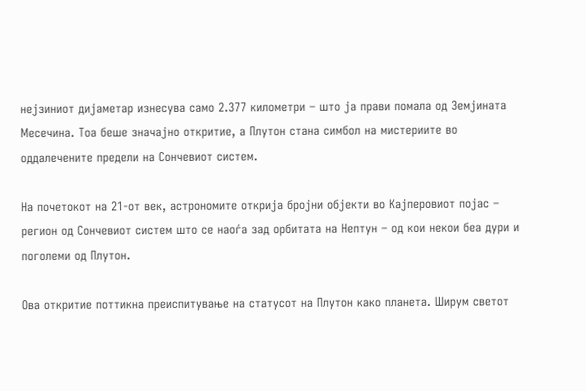нејзиниот дијаметар изнесува само 2.377 километри – што ја прави помала од Земјината Месечина. Тоа беше значајно откритие, а Плутон стана симбол на мистериите во оддалечените предели на Сончевиот систем.

На почетокот на 21-от век, астрономите открија бројни објекти во Кајперовиот појас – регион од Сончевиот систем што се наоѓа зад орбитата на Нептун – од кои некои беа дури и поголеми од Плутон.

Ова откритие поттикна преиспитување на статусот на Плутон како планета. Ширум светот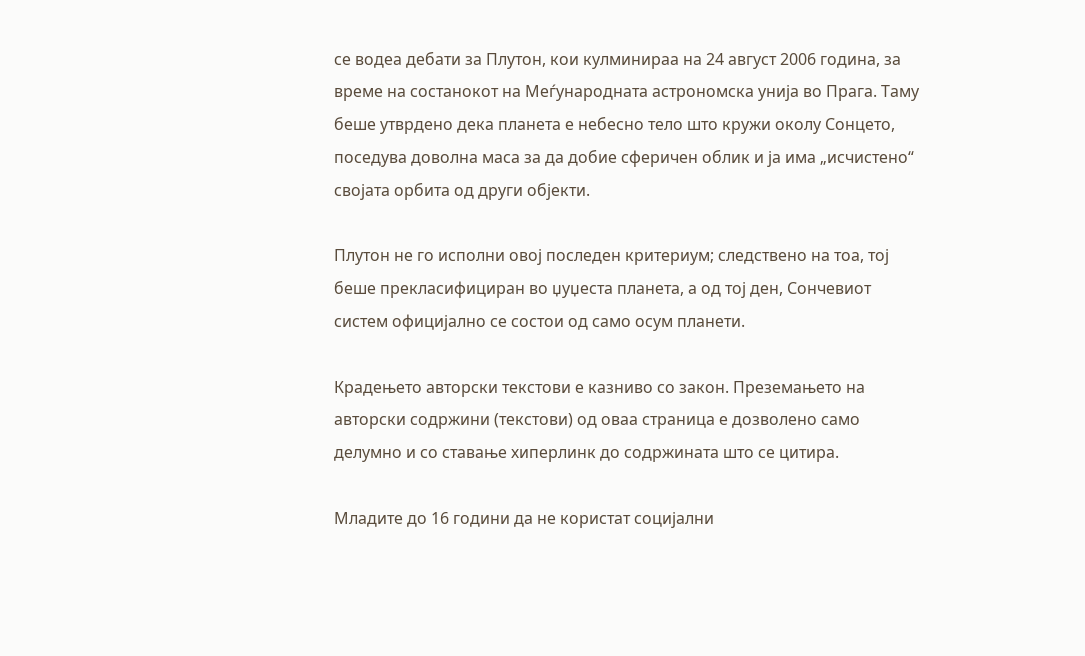се водеа дебати за Плутон, кои кулминираа на 24 август 2006 година, за време на состанокот на Меѓународната астрономска унија во Прага. Таму беше утврдено дека планета е небесно тело што кружи околу Сонцето, поседува доволна маса за да добие сферичен облик и ја има „исчистено“ својата орбита од други објекти.

Плутон не го исполни овој последен критериум; следствено на тоа, тој беше прекласифициран во џуџеста планета, а од тој ден, Сончевиот систем официјално се состои од само осум планети.

Крадењето авторски текстови е казниво со закон. Преземањето на авторски содржини (текстови) од оваа страница е дозволено само делумно и со ставање хиперлинк до содржината што се цитира.

Младите до 16 години да не користат социјални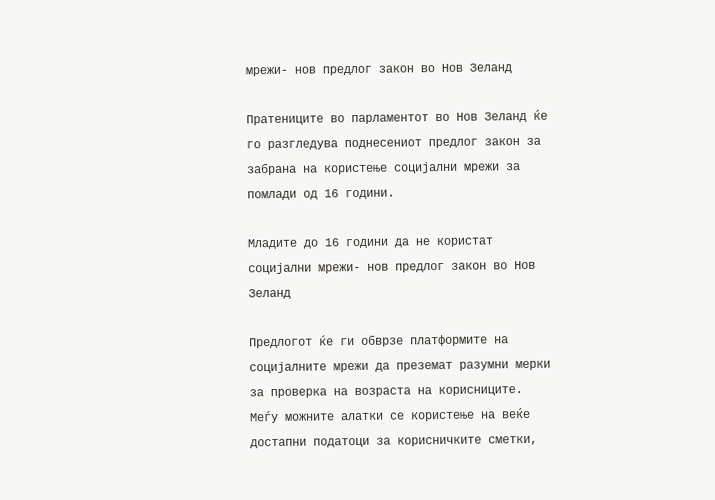мрежи- нов предлог закон во Нов Зеланд

Пратениците во парламентот во Нов Зеланд ќе го разгледува поднесениот предлог закон за забрана на користење социјални мрежи за помлади од 16 години.

Младите до 16 години да не користат социјални мрежи- нов предлог закон во Нов Зеланд

Предлогот ќе ги обврзе платформите на социјалните мрежи да преземат разумни мерки за проверка на возраста на корисниците. Меѓу можните алатки се користење на веќе достапни податоци за корисничките сметки,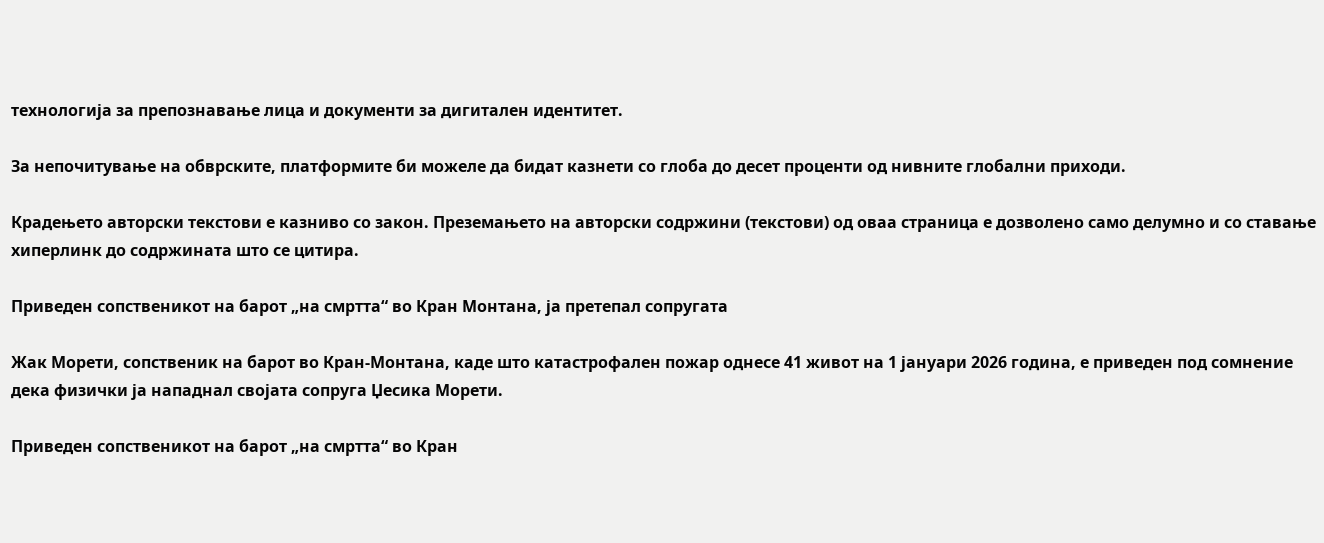технологија за препознавање лица и документи за дигитален идентитет.

За непочитување на обврските, платформите би можеле да бидат казнети со глоба до десет проценти од нивните глобални приходи.

Крадењето авторски текстови е казниво со закон. Преземањето на авторски содржини (текстови) од оваа страница е дозволено само делумно и со ставање хиперлинк до содржината што се цитира.

Приведен сопственикот на барот „на смртта“ во Кран Монтана, ја претепал сопругата

Жак Морети, сопственик на барот во Кран-Монтана, каде што катастрофален пожар однесе 41 живот на 1 јануари 2026 година, е приведен под сомнение дека физички ја нападнал својата сопруга Џесика Морети.

Приведен сопственикот на барот „на смртта“ во Кран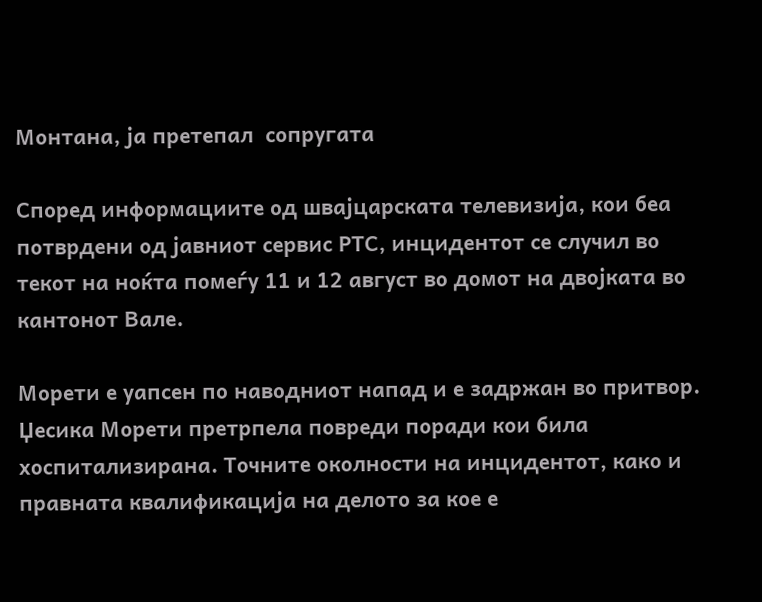Монтана, ја претепал  сопругата

Според информациите од швајцарската телевизија, кои беа потврдени од јавниот сервис РТС, инцидентот се случил во текот на ноќта помеѓу 11 и 12 август во домот на двојката во кантонот Вале.

Морети е уапсен по наводниот напад и е задржан во притвор. Џесика Морети претрпела повреди поради кои била хоспитализирана. Точните околности на инцидентот, како и правната квалификација на делото за кое е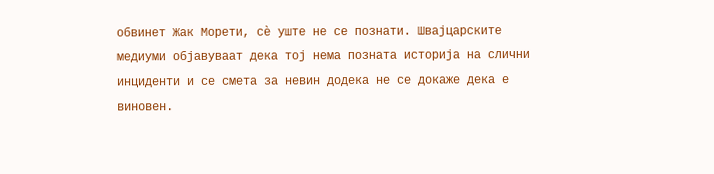обвинет Жак Морети, сè уште не се познати. Швајцарските медиуми објавуваат дека тој нема позната историја на слични инциденти и се смета за невин додека не се докаже дека е виновен.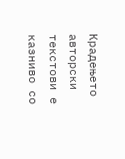Крадењето авторски текстови е казниво со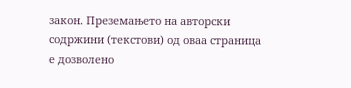закон. Преземањето на авторски содржини (текстови) од оваа страница е дозволено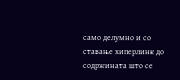само делумно и со ставање хиперлинк до содржината што се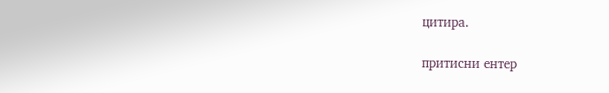цитира.

притисни ентер